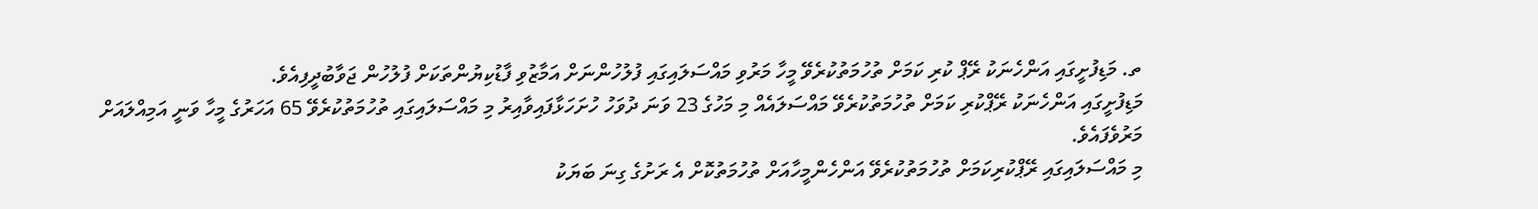ތ. މަޑިފުށީގައި އަންހެނަކު ރޭޕް ކުރި ކަމަށް ތުހުމަތުކުރެވޭ މީހާ މަރުވި މައްސަލައިގައި ފުލުހުންނަށް އަމާޒުވި ފާޑުކިޔުންތަކަށް ފުލުހުން ޖަވާބުދީފިއެވެ.
މަޑިފުށީގައި އަންހެނަކު ރޭޕްކުރި ކަމަށް ތުހުމަތުކުރެވޭ މައްސަލައެއް މި މަހުގެ 23 ވަނަ ދުވަހު ހުށަހަޅާފައިވާއިރު މި މައްސަލައިގައި ތުހުމަތުކުރެވޭ 65 އަހަރުގެ މީހާ ވަނީ އަމިއްލައަށް މަރުވެފައެވެ.
މި މައްސަލައިގައި ރޭޕްކުރިކަމަށް ތުހުމަތުކުރެވޭ އަންހެންމީހާއަށް ތުހުމަތުކޮށް އެ ރަށުގެ ގިނަ ބަޔަކު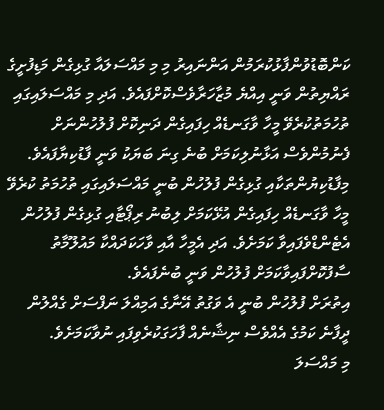ކަންބޮޑުވުންފާޅުކުރަމުން އަންނައިރު މި މި މައްސަލައާ ގުޅިގެން މަޑިފުށީގެ ރައްޔިތުން ވަނީ އިއްޔެ މުޒާހަރާވެސްކޮށްފައެވެ. އަދި މި މައްސަލައިގައި ތުހުމަތުކުރެވޭ މީހާ ވާގަނޑެއް ހިފައިގެން ދަނިކޮށް ފުލުހުންނަށް ފެނުމުންވެސް އަޅާނުލިކަމަށް ބުނެ ގިނަ ބަޔަކު ވަނީ ފާޑުކިޔާފައެވެ.
މިފާޑުކިޔުންތަކާއި ގުޅިގެން ފުލުހުން ބުނީ މައްސަލައިގައި ތުހުމަތު ކުރެވޭ މީހާ ވާގަނޑެއް ހިފައިގެން އުޅޭކަމަށް ލިބުނު ރިޕޯޓާއި ގުޅިގެން ފުލުހުން އެޓެންޑްވެފައިވާ ކަމަށެވެ. އަދި އެމީހާ އާއި ވާހަކަދައްކާ މައުލޫމާތު ސާފުކޮށްފައިވާކަމަށް ފުލުހުން ވަނީ ބުނެފައެވެ.
އިތުރަށް ފުލުހުން ބުނީ އެ ވަގުތު އޭނާގެ އަމިއްލަ ނަފްސަށް ގެއްލުން ދީފާނެ ކަމުގެ އެއްވެސް ނިޝާނެއް ފާހަގަކުރެވިފައި ނުވާކަމަށެވެ.
މި މައްސަލަ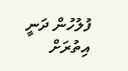ފުލުހުން ދަނީ އިތުރަށް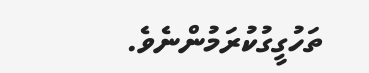ތަހުގީގުކުރަމުންނެވެ.